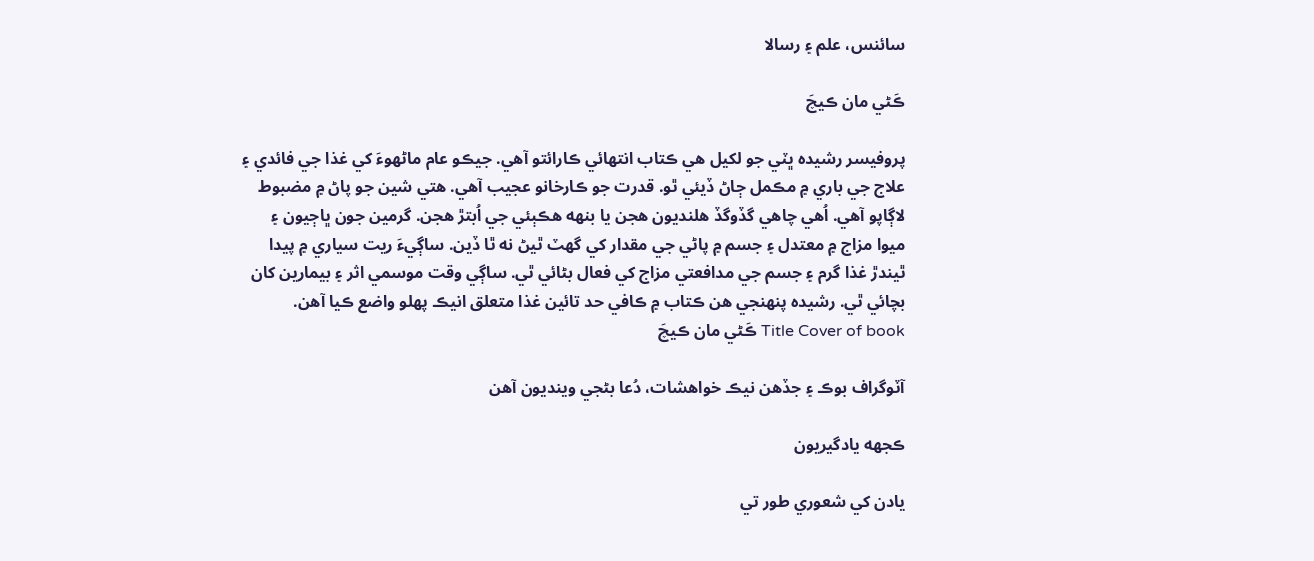سائنس، علم ۽ رسالا

ڪَڻي مان ڪيچَ

پروفيسر رشيده ڀٽي جو لکيل هي ڪتاب انتهائي ڪارائتو آهي. جيڪو عام ماڻهوءَ کي غذا جي فائدي ۽ علاج جي باري ۾ مڪمل ڄاڻ ڏيئي ٿو. قدرت جو ڪارخانو عجيب آهي. هتي شين جو پاڻ ۾ مضبوط لاڳاپو آهي. اُهي چاهي گڏوگڏ هلنديون هجن يا بنهه هڪٻئي جي اُبتڙ هجن. گرمين جون ڀاڄيون ۽ ميوا مزاج ۾ معتدل ۽ جسم ۾ پاڻي جي مقدار کي گهٽ ٿيڻ نه ٿا ڏين. ساڳيءَ ريت سياري ۾ پيدا ٿيندڙ غذا گرم ۽ جسم جي مدافعتي مزاج کي فعال بڻائي ٿي. ساڳي وقت موسمي اثر ۽ بيمارين کان بچائي ٿي. رشيده پنهنجي هن ڪتاب ۾ ڪافي حد تائين غذا متعلق انيڪ پهلو واضع ڪيا آهن.
Title Cover of book ڪَڻي مان ڪيچَ

آٽوگراف بوڪ ۽ جڏهن نيڪ خواهشات، دُعا بڻجي وينديون آهن

ڪجهه يادگيريون

يادن کي شعوري طور تي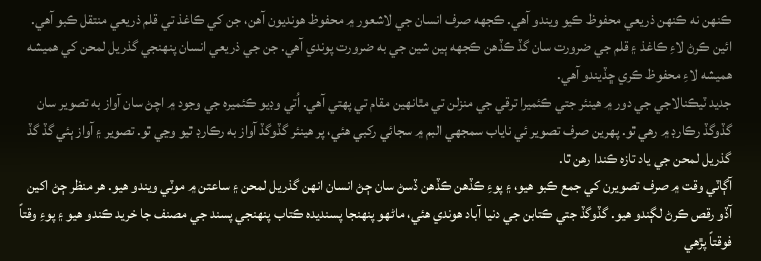ڪنهن نه ڪنهن ذريعي محفوظ ڪيو ويندو آهي. ڪجهه صرف انسان جي لاشعور ۾ محفوظ هونديون آهن، جن کي ڪاغذ تي قلم ذريعي منتقل ڪبو آهي. ائين ڪرڻ لاءِ ڪاغذ ۽ قلم جي ضرورت سان گڏ ڪڏهن ڪجهه ٻين شين جي به ضرورت پوندي آهي. جن جي ذريعي انسان پنهنجي گذريل لمحن کي هميشه هميشه لاءِ محفوظ ڪري ڇڏيندو آهي.
جديد ٽيڪنالاجي جي دور ۾ هينئر جتي ڪئميرا ترقي جي منزلن تي مٿانهين مقام تي پهتي آهي. اُتي وڊيو ڪئميره جي وجود ۾ اچڻ سان آواز به تصوير سان گڏوگڏ رڪارڊ ۾ رهي ٿو. پهرين صرف تصوير ئي ناياب سمجهي البم ۾ سجائي رکبي هئي، پر هينئر گڏوگڏ آواز به رڪارڊ ٿيو وڃي ٿو. تصوير ۽ آواز ٻئي گڏ گڏ گذريل لمحن جي ياد تازه ڪندا رهن ٿا.
آڳاٽي وقت ۾ صرف تصويرن کي جمع ڪبو هيو، ۽ پوءِ ڪڏهن ڪڏهن ڏسڻ سان ڄڻ انسان انهن گذريل لمحن ۽ ساعتن ۾ موٽي ويندو هيو. هر منظر ڄڻ اکين آڏو رقص ڪرڻ لڳندو هيو. گڏوگڏ جتي ڪتابن جي دنيا آباد هوندي هئي، ماڻهو پنهنجا پسنديده ڪتاب پنهنجي پسند جي مصنف جا خريد ڪندو هيو ۽ پوءِ وقتاً فوقتاً پڙهي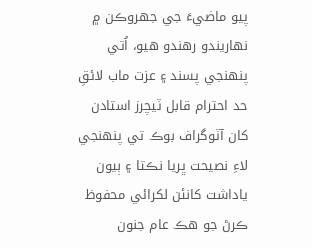پيو ماضيءَ جي جهروڪن ۾ نهاريندو رهندو هيو، اُتي پنهنجي پسند ۽ عزت ماب لائقِ حد احترام قابل ٽيچرز استادن کان آٽوگراف بوڪ تي پنهنجي لاءِ نصيحت ڀريا نڪتا ۽ ٻيون ياداشت کانئن لکرائي محفوظ ڪرڻ جو هڪ عام جنون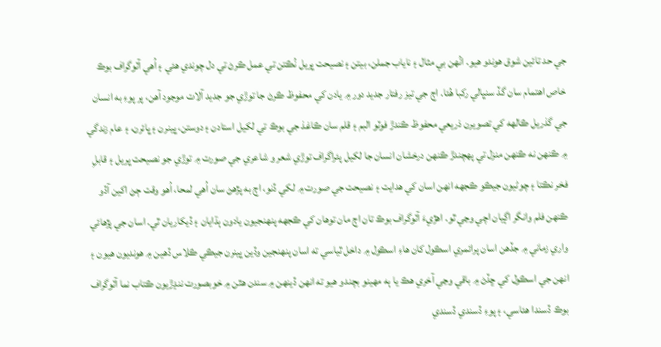جي حد تائين شوق هوندو هيو. انُهن بي مثال ۽ ناياب جملن، بيتن ۽ نصيحت ڀريل نُڪتن تي عمل ڪرڻ تي دل چوندي هئي ۽ اُهي آٽوگراف بوڪ خاص اهتمام سان گڏ سنڀالي رکبا هُئا. اڄ جي تيز رفتار جديد دور ۾ يادن کي محفوظ ڪرڻ جا توڙي جو جديد آلات موجود آهن، پر پوءِ به انسان جي گذريل ڪالهه کي تصويرن ذريعي محفوظ ڪندڙ فوٽو البم ۽ قلم سان ڪاغذ جي بوڪ تي لکيل استادن ۽ دوستن، ڀينرن ۽ ڀائرن، ۽ عام زندگي ۾ ڪنهن نه ڪنهن منزل تي پهچندڙ ڪنهن درخشان انسان جا لکيل پئراگراف توڙي شعر و شاعري جي صورت ۾ توڙي جو نصيحت ڀريل ۽ قابلِ فخر نڪتا ۽ چوڻيون جيڪو ڪجهه انهن اسان کي هدايت ۽ نصيحت جي صورت ۾ لکي ڏنو، اڄ به پڙهڻ سان اُهي لمحا، اُهو وقت ڄڻ اکين آڏو ڪنهن فلم وانگر اڳيان اچي وڃي ٿو. اهڙيءَ آٽوگراف بوڪ تان اڄ مان توهان کي ڪجهه پنهنجيون يادون ٻڌايان ۽ ڏيکاريان ٿي. اسان جي پڙهائي واري زماني ۾ جڏهن اسان پرائمري اسڪول کان هاءِ اسڪول ۾ داخل ٿياسي ته اسان پنهنجين وڏين ڀينرن جيڪي ڪلاس ڏهين ۾ هونديون هيون ۽ انهن جي اسڪول کي ڇڏڻ ۾ باقي وڃي آخري هڪ يا ٻه مهينو بچندو هيو ته انهن ڏينهن ۾ سندن هٿن ۾ خوبصورت ننڍڙيون ڪتاب نما آٽوگراف بوڪ ڏسندا هئاسي، ۽ پوءِ ڏسندي ڏسندي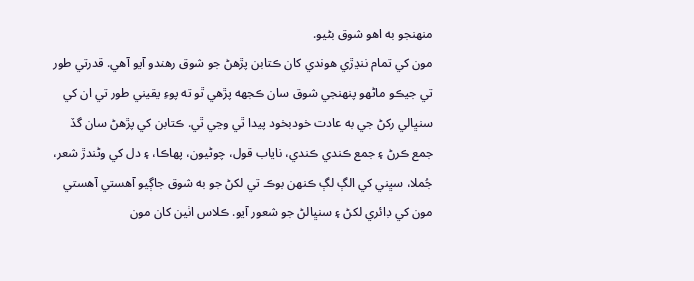منهنجو به اهو شوق بڻيو.
مون کي تمام ننڍڙي هوندي کان ڪتابن پڙهڻ جو شوق رهندو آيو آهي. قدرتي طور تي جيڪو ماڻهو پنهنجي شوق سان ڪجهه پڙهي ٿو ته پوءِ يقيني طور تي ان کي سنڀالي رکڻ جي به عادت خودبخود پيدا ٿي وڃي ٿي. ڪتابن کي پڙهڻ سان گڏ جمع ڪرڻ ۽ جمع ڪندي ڪندي، ناياب قول، چوڻيون، پهاڪا، ۽ دل کي وڻندڙ شعر، جُملا، سڀني کي الڳ لڳ ڪنهن بوڪ تي لکڻ جو به شوق جاڳيو آهستي آهستي مون کي ڊائري لکڻ ۽ سنڀالڻ جو شعور آيو. ڪلاس اٺين کان مون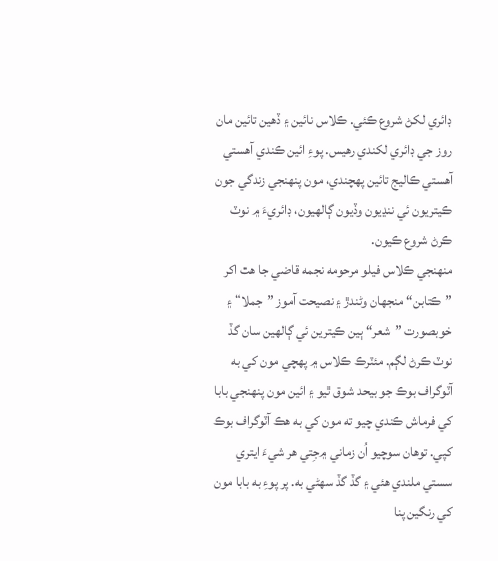ڊائري لکڻ شروع ڪئي. ڪلاس نائين ۽ ڏهين تائين مان روز جي ڊائري لکندي رهيس. پوءِ ائين ڪندي آهستي آهستي ڪاليج تائين پهچندي، مون پنهنجي زندگي جون ڪيتريون ئي ننڍيون وڏيون ڳالهيون، ڊائريءَ ۾ نوٽ ڪرڻ شروع ڪيون.
منهنجي ڪلاس فيلو مرحومه نجمه قاضي جا هٿ اکر
”ڪتابن“ منجهان وڻندڙ ۽ نصيحت آموز ”جملا“ ۽ خوبصورت ”شعر“ ٻين ڪيترين ئي ڳالهين سان گڏ نوٽ ڪرڻ لڳم. مئٽرڪ ڪلاس ۾ پهچي مون کي به آٽوگراف بوڪ جو بيحد شوق ٿيو ۽ ائين مون پنهنجي بابا کي فرماش ڪندي چيو ته مون کي به هڪ آٽوگراف بوڪ کپي. توهان سوچيو اُن زماني ۾جِتي هر شيءَ ايتري سستي ملندي هئي ۽ گڏ گڏ سهڻي به. پر پوءِ به بابا مون کي رنگين پنا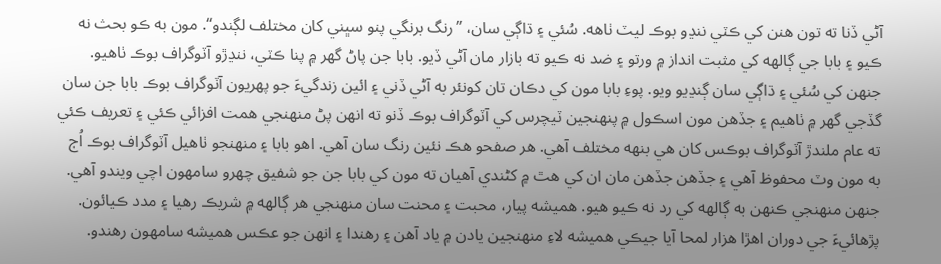آڻي ڏنا ته تون هنن کي ڪٽي ننڍو بوڪ ليٽ ٺاهه. سُئي ۽ ڌاڳي سان، ”رنگ برنگي پنو سڀني کان مختلف لڳندو“. مون به ڪو بحث نه ڪيو ۽ بابا جي ڳالهه کي مثبت انداز ۾ ورتو ۽ ضد نه ڪيو ته بازار مان آڻي ڏيو. بابا جن پاڻ گهر ۾ پنا ڪٽي، ننڍڙو آٽوگراف بوڪ ٺاهيو. جنهن کي سُئي ۽ ڌاڳي سان ڳنڍيو ويو. پوءِ بابا مون کي دڪان تان کونئر به آڻي ڏني ۽ ائين زندگيءَ جو پهريون آٽوگراف بوڪ بابا جن سان گڏجي گهر ۾ ٺاهيم ۽ جڏهن مون اسڪول ۾ پنهنجين ٽيچرس کي آٽوگراف بوڪ ڏنو ته انهن پڻ منهنجي همت افزائي ڪئي ۽ تعريف ڪئي ته عام ملندڙ آٽوگراف بوڪس کان هي بنهه مختلف آهي. هر صفحو هڪ نئين رنگ سان آهي. اهو بابا ۽ منهنجو ٺاهيل آٽوگراف بوڪ اُڄ به مون وٽ محفوظ آهي ۽ جڏهن جڏهن مان ان کي هٿ ۾ کڻندي آهيان ته مون کي بابا جن جو شفيق چهرو سامهون اچي ويندو آهي. جنهن منهنجي ڪنهن به ڳالهه کي رد نه ڪيو هيو. هميشه پيار، محبت ۽ محنت سان منهنجي هر ڳالهه ۾ شريڪ رهيا ۽ مدد ڪيائون. پڙهائيءَ جي دوران اهڙا هزار لمحا آيا جيڪي هميشه لاءِ منهنجين يادن ۾ ياد آهن ۽ رهندا ۽ انهن جو عڪس هميشه سامهون رهندو.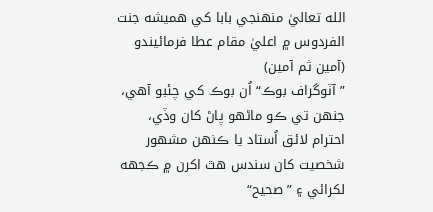الله تعاليٰ منهنجي بابا کي هميشه جنت الفردوس ۾ اعليٰ مقام عطا فرمائيندو (آمين ثم آمين)
”آٽوگراف بوڪ“ اُن بوڪ کي چئبو آهي، جنهن تي ڪو ماڻهو پاڻ کان وڏي، احترام لائق اُستاد يا ڪنهن مشهور شخصيت کان سندس هٿ اکرن ۾ ڪجهه لکرائي ۽ ”صحيح“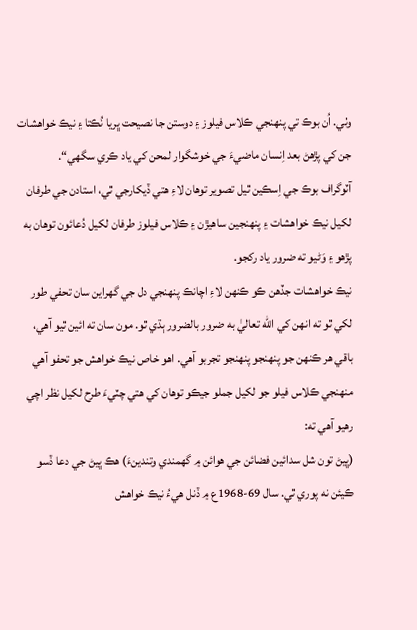وٺي. اُن بوڪ تي پنهنجي ڪلاس فيلوز ۽ دوستن جا نصيحت ڀريا نُڪتا ۽ نيڪ خواهشات جن کي پڙهڻ بعد اِنسان ماضيءَ جي خوشگوار لمحن کي ياد ڪري سگهي“.
آٽوگراف بوڪ جي اِسڪين ٿيل تصوير توهان لاءِ هتي ڏيکارجي ٿي، استادن جي طرفان لکيل نيڪ خواهشات ۽ پنهنجين ساهيڙن ۽ ڪلاس فيلوز طرفان لکيل دُعائون توهان به پڙهو ۽ وَڻيو ته ضرور ياد رکجو.
نيڪ خواهشات جڏهن ڪو ڪنهن لاءِ اچانڪ پنهنجي دل جي گهراين سان تحفي طور لکي ٿو ته انهن کي الله تعاليٰ به ضرور بالضرور ٻڌي ٿو. مون سان ته ائين ٿيو آهي، باقي هر ڪنهن جو پنهنجو پنهنجو تجربو آهي. اهو خاص نيڪ خواهش جو تحفو آهي منهنجي ڪلاس فيلو جو لکيل جملو جيڪو توهان کي هتي چٽيءَ طرح لکيل نظر اچي رهيو آهي ته:
(ڀيڻ تون شل سدائين فضائن جي هوائن ۾ گهمندي وتندينءَ) هڪ ڀيڻ جي دعا ڏسو ڪيئن نه پوري ٿي. سال 69-1968ع ۾ ڏنل هيءُ نيڪ خواهش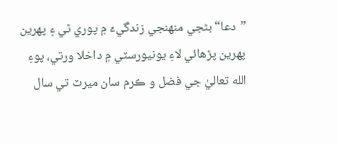”دعا“ بڻجي منهنجي زندگيءَ ۾ پوري ٿي ۽ پهرين پهرين پڙهائي لاءِ يونيورسٽي ۾ داخلا ورتي، پوءِ الله تعاليٰ جي فضل و ڪرم سان ميرٽ تي سال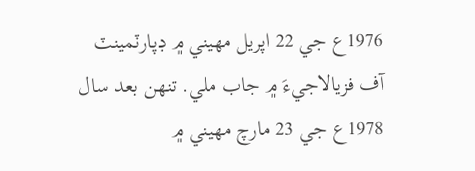1976ع جي 22 اپريل مهيني ۾ ڊپارٽمينٽ آف فزيالاجيءَ ۾ جاب ملي. تنهن بعد سال 1978ع جي 23 مارچ مهيني ۾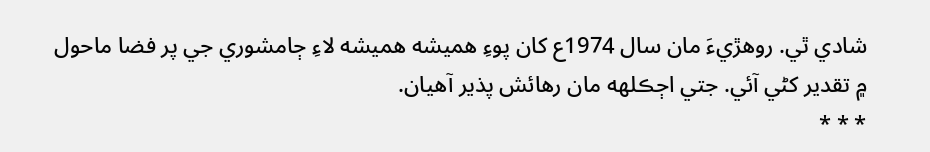شادي ٿي. روهڙيءَ مان سال 1974ع کان پوءِ هميشه هميشه لاءِ ڄامشوري جي پر فضا ماحول ۾ تقدير کڻي آئي. جتي اڄڪلهه مان رهائش پذير آهيان.
* * *